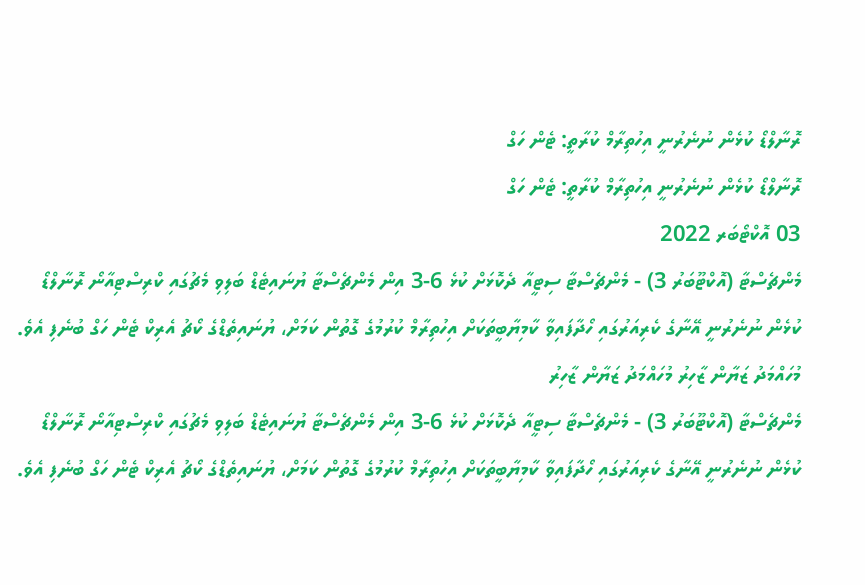ރޮނާލްޑޯ ކުޅެން ނުނެރުނީ އިހުތިރާމް ކުރާތީ: ޓެން ހަގް
ރޮނާލްޑޯ ކުޅެން ނުނެރުނީ އިހުތިރާމް ކުރާތީ: ޓެން ހަގް
03 އޮކްޓޯބަރ 2022
މެންޗެސްޓާ (އޮކްޓޫބަރު 3) - މެންޗެސްޓާ ސިޓީއާ ދެކޮޅަށް ކުޅެ 6-3 އިން މެންޗެސްޓާ ޔުނައިޓެޑް ބަލިވި މެޗުގައި ކްރިސްޓިއާނޯ ރޮނާލްޑޯ ކުޅެން ނުނެރުނީ އޭނާގެ ކެރިއަރުގައި ހޯދާފައިވާ ކާމިޔާބީތަކަށް އިހުތިރާމް ކުރުމުގެ ގޮތުން ކަމަށް، ޔުނައިތެޑްގެ ކޯޗު އެރިކް ޓެން ހަގް ބުނެފި އެވެ.
މުހައްމަދު ޒަޔާން ޒާހިރު މުހައްމަދު ޒަޔާން ޒާހިރު
މެންޗެސްޓާ (އޮކްޓޫބަރު 3) - މެންޗެސްޓާ ސިޓީއާ ދެކޮޅަށް ކުޅެ 6-3 އިން މެންޗެސްޓާ ޔުނައިޓެޑް ބަލިވި މެޗުގައި ކްރިސްޓިއާނޯ ރޮނާލްޑޯ ކުޅެން ނުނެރުނީ އޭނާގެ ކެރިއަރުގައި ހޯދާފައިވާ ކާމިޔާބީތަކަށް އިހުތިރާމް ކުރުމުގެ ގޮތުން ކަމަށް، ޔުނައިތެޑްގެ ކޯޗު އެރިކް ޓެން ހަގް ބުނެފި އެވެ.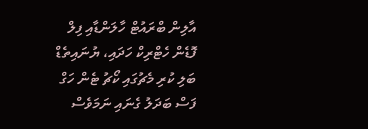އާލިން ބްރައުޓް ހާލަންޑާއި ފިލް ފޮޑެން ހެޓްރިކް ހަދައި، ޔުނައިތެޑް ބަލި ކުރި މެޗުގައި ކޯޗު ޓެން ހަގް ފަސް ބަދަލު ގެނައި ނަމަވެސް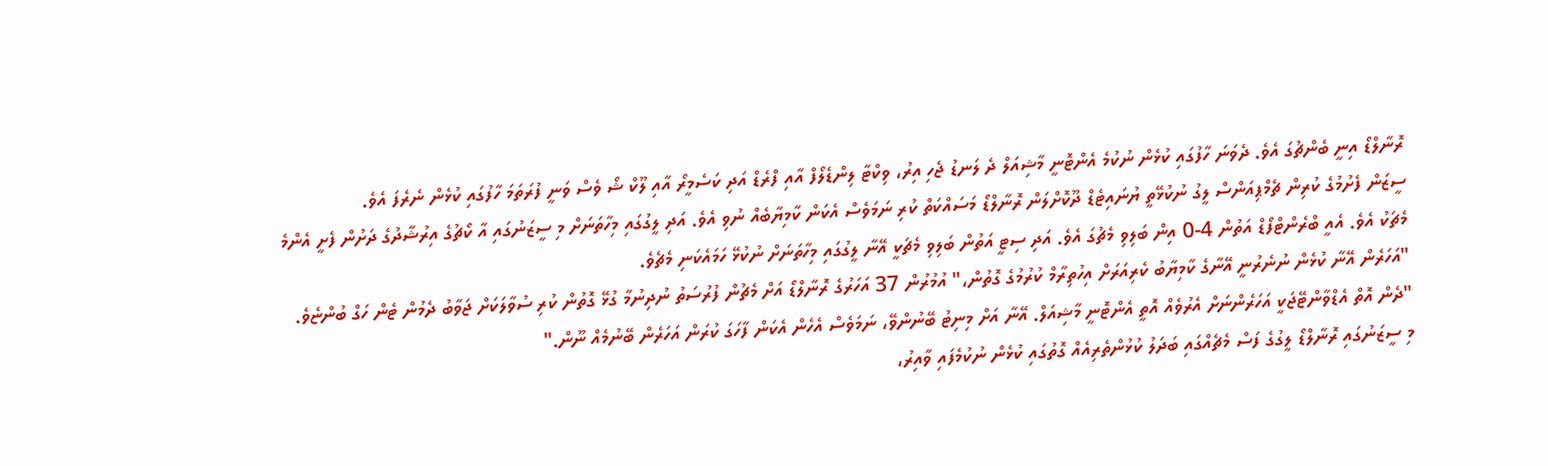ރޮނާލްޑޯ އިނީ ބެންޗުގަ އެވެ. ދެވަނަ ހާފުގައި ކުޅެން ނުކުމެ އެންޓޮނީ މާޝިއަލް ދެ ލަނޑު ޖެހި އިރު، ވިކްޓާ ލިންޑެލޯފް އާއި ފްރެޑް އަދި ކަސެމީރޯ އާއި ލޫކް ޝޯ ވެސް ވަނީ ފުރަތަމަ ހާފުގައި ކުޅެން ނެރެފަ އެވެ.
ސީޒަން ފެށުމުގެ ކުރިން ޗެމްޕިއަންސް ލީގު ނުކުޅޭތީ ޔުނައިޓެޑް ދޫކޮށްލަން ރޮނާލްޑޯ މަސައްކަތް ކުރި ނަމަވެސް އެކަން ކާމިޔާބެއް ނުވި އެވެ. އަދި ލީގުގައި މިހާތަނަށް މި ސީޒަނުގައި އާ ކޯޗުގެ އިރުޝާދުގެ ދަށުން ފެށީ އެންމެ މެޗަކު އެވެ. އެއީ ބްރެންޓްފޯޑް އަތުން 4-0 އިން ބަލިވި މެޗުގަ އެވެ. އަދި ސިޓީ އަތުން ބަލިވި މެޗަކީ އޭނާ ލީގުގައި މިހާތަނަށް ނުކުޅޭ ހަމައެކަނި މެޗެވެ.
"އަހަރެން އޭނާ ކުޅެން ނުނެރުނީ އޭނާގެ ކާމިޔާބު ކެރިއަރަށް އިހުތިރާމް ކުރުމުގެ ގޮތުން،" އުމުރުން 37 އަހަރުގެ ރޮނާލްޑޯ އަށް މެޗުން ފުރުސަތު ނުދިނުމާ ގުޅޭ ގޮތުން ކުރި ސުވާލަކަށް ޖަވާބު ދެމުން ޓެން ހަގް ބުންޏެވެ.
"ދެން އޮތް އެޑްވާންޓޭޖަކީ އަހަރެންނަށް އެރުވެއް އޮތީ އެންޓޮނީ މާޝިއަލް. އޭނާ އަށް މިނިޓު ބޭނުންވޭ، ނަމަވެސް އެހެން އެކަން ފާހަގަ ކުރަން އަހަރެން ބޭނުމެއް ނޫން."
މި ސީޒަނުގައި ރޮނާލްޑޯ ލީގުގެ ފަސް މެޗެއްގައި ބަދަލު ކުޅުންތެރިއެއް ގޮތުގައި ކުޅެން ނުކުމެފައި ވާއިރު،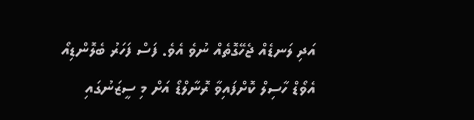އަދި ލަނޑެއް ޖެހޭގޮތެއް ނުވެ އެވެ. ފަސް ފަހަރު ބެލޮންޑިއޯ އެވޯޑް ހާސިލް ކޮށްފައިވާ ރޮނާލްޑޯ އަށް މި ސީޒަނުގައި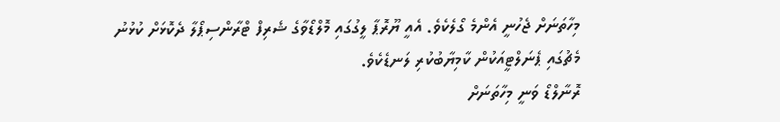މިހާތަނަށް ޖެހުނީ އެންމެ ގޯލެކެވެ. އެއީ ޔޫރޮޕާ ލީގުގައި މޮލްޑޯވާގެ ޝެރިފް ޓްރާންސިޕޯލާ ދެކޮޅަށް ކުޅުނު މެޗުގައި ޕެނަލްޓީއަކުން ކާމިޔާބުކުރި ލަނޑެކެވެ.
ރޮނާލްޑޯ ވަނީ މިހާތަނަށް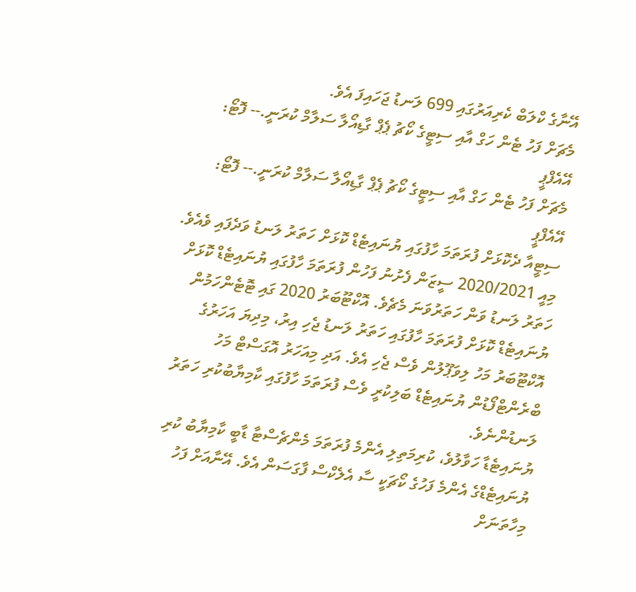އޭނާގެ ކްލަބް ކެރިއަރުގައި 699 ލަނޑު ޖަހައިފަ އެވެ.
މެޗަށް ފަހު ޓެން ހަގް އާއި ސިޓީގެ ކޯޗު ޕެޕް ގާޑިއޯލާ ސަލާމް ކުރަނީ.-- ފޮޓޯ: އޭއެފްޕީ
މެޗަށް ފަހު ޓެން ހަގް އާއި ސިޓީގެ ކޯޗު ޕެޕް ގާޑިއޯލާ ސަލާމް ކުރަނީ.-- ފޮޓޯ: އޭއެފްޕީ
ސިޓީއާ ދެކޮޅަށް ފުރަތަމަ ހާފުގައި ޔުނައިޓެޑް ކޮޅަށް ހަތަރު ލަނޑު ވަދެފައި ވެއެވެ. މިއީ 2020/2021 ސީޒަން ފެށުނު ފަހުން ފުރަތަމަ ހާފުގައި ޔުނައިޓެޑް ކޮޅަށް ހަތަރު ލަނޑު ވަން ހަތަރުވަނަ މެޗެވެ. އޮކްޓޫބަރު 2020 ގައި ޓޮޓެންހަމުން ޔުނައިޓެޑް ކޮޅަށް ފުރަތަމަ ހާފުގައި ހަތަރު ލަނޑު ޖެހި އިރު، މިދިޔަ އަހަރުގެ އޮކްޓޫބަރު މަހު ލިވަޕޫލުން ވެސް ޖެހި އެވެ. އަދި މިއަހަރު އޮގަސްޓް މަހު ބްރެންޓްފޯޑުން ޔުނައިޓެޑް ބަލިކުރީ ވެސް ފުރަތަމަ ހާފުގައި ކާމިޔާބުކުރި ހަތަރު ލަނޑުންނެވެ.
ޔުނައިޓެޑާ ހަވާލުވެ، ކުރިމަތިލި އެންމެ ފުރަތަމަ މެންޗެސްޓާ ޑާބީ ކާމިޔާބު ކުރި ޔުނައިޓެޑްގެ އެންމެ ފަހުގެ ކޯޗަކީ ސާ އެލެކްސް ފާގަސަން އެވެ. އޭނާއަށް ފަހު މިހާތަނަށް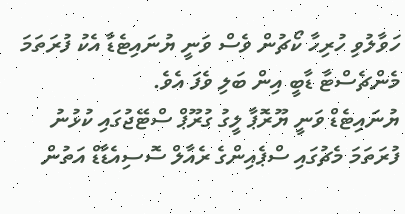ހަވާލުވި ހުރިހާ ކޯޗުން ވެސް ވަނީ ޔުނައިޓެޑާ އެކު ފުރަތަމަ މެންޗެސްޓާ ޑާބީ އިން ބަލި ވެފަ އެވެ.
ޔުނައިޓެޑް ވަނީ ޔޫރޮޕާ ލީގު ގުރޫޕް ސްޓޭޖުގައި ކުޅުނު ފުރަތަމަ މެޗުގައި ސްޕެއިންގެ ރެއާލް ސޮސިއެޑާޑް އަތުން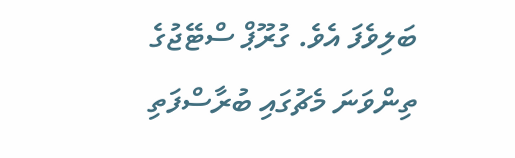ބަލިވެފަ އެވެ. ގުރޫޕް ސްޓޭޖުގެ ތިންވަނަ މެޗުގައި ބުރާސްފަތި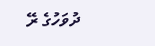ދުވަހުގެ ރޭ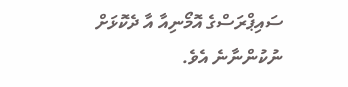ސައިޕްރަސްގެ އޮމޯނިއާ އާ ދެކޮޅަށް ނުކުންނާނެ އެވެ.